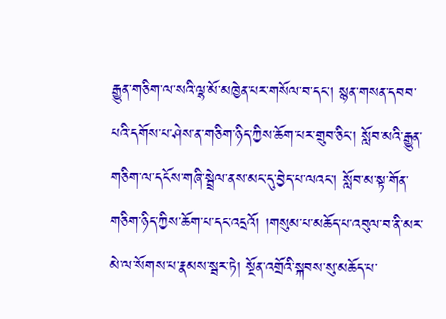རྒྱུན་གཅིག་ལ་སའི་ལྷ་མོ་མཁྱེན་པར་གསོལ་བ་དང་། སྙན་གསན་དབབ་པའི་དགོས་པ་ཤེས་ན་གཅིག་ཉིད་ཀྱིས་ཆོག་པར་གྲུབ་ཅིང་། སློབ་མའི་རྒྱུན་གཅིག་ལ་དངོས་གཞི་སྦྲེལ་ནས་མང་དུ་བྱེད་པ་ལའང་། སློབ་མ་སྟ་གོན་གཅིག་ཉིད་ཀྱིས་ཆོག་པ་དང་འདྲའོ། །གསུམ་པ་མཆོད་པ་འབུལ་བ་ནི་མར་མེ་ལ་སོགས་པ་རྣམས་སྦར་ཏེ། སྔོན་འགྲོའི་སྐབས་སུ་མཆོད་པ་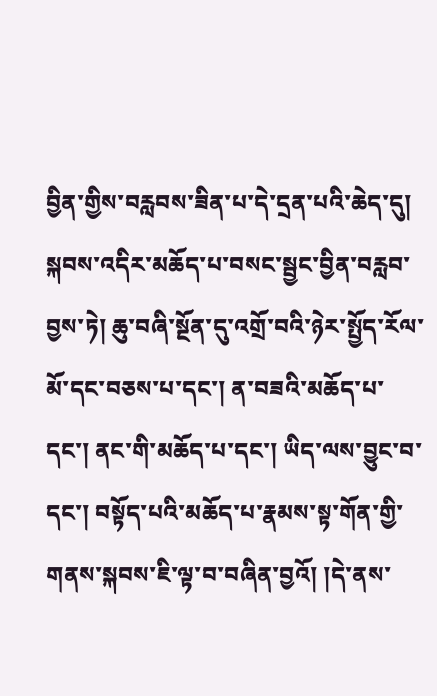བྱིན་གྱིས་བརླབས་ཟིན་པ་དེ་དྲན་པའི་ཆེད་དུ། སྐབས་འདིར་མཆོད་པ་བསང་སྦྱང་བྱིན་བརླབ་བྱས་ཏེ། ཆུ་བཞི་སྔོན་དུ་འགྲོ་བའི་ཉེར་སྤྱོད་རོལ་མོ་དང་བཅས་པ་དང་། ན་བཟའི་མཆོད་པ་དང་། ནང་གི་མཆོད་པ་དང་། ཡིད་ལས་བྱུང་བ་དང་། བསྟོད་པའི་མཆོད་པ་རྣམས་སྟ་གོན་གྱི་གནས་སྐབས་ཇི་ལྟ་བ་བཞིན་བྱའོ། །དེ་ནས་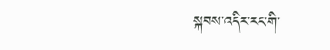སྐབས་འདིར་རང་གི་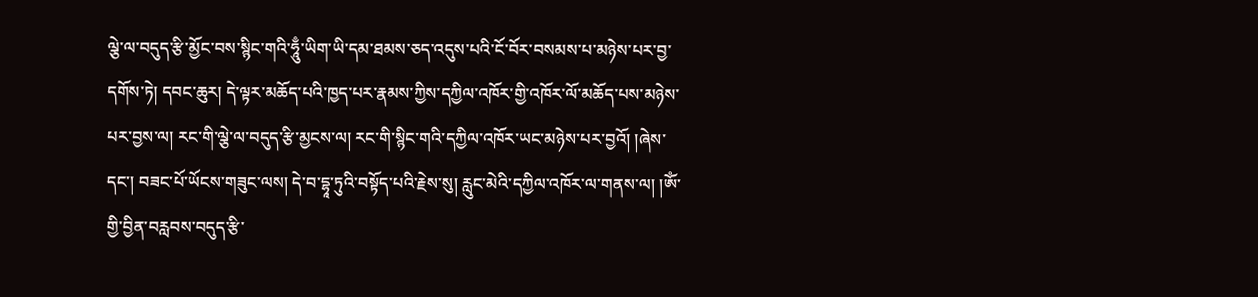ལྕེ་ལ་བདུད་རྩི་མྱོང་བས་སྙིང་གའི་ཧཱུྃ་ཡིག་ཡི་དམ་ཐམས་ཅད་འདུས་པའི་ངོ་བོར་བསམས་པ་མཉེས་པར་བྱ་དགོས་ཏེ། དབང་ཆུར། དེ་ལྟར་མཆོད་པའི་ཁྱད་པར་རྣམས་ཀྱིས་དཀྱིལ་འཁོར་གྱི་འཁོར་ལོ་མཆོད་པས་མཉེས་པར་བྱས་ལ། རང་གི་ལྕེ་ལ་བདུད་རྩི་མྱངས་ལ། རང་གི་སྙིང་གའི་དཀྱིལ་འཁོར་ཡང་མཉེས་པར་བྱའོ། །ཞེས་དང་། བཟང་པོ་ཡོངས་གཟུང་ལས། དེ་བ་དྷཱ་ཏུའི་བསྟོད་པའི་རྗེས་སུ། རླུང་མེའི་དཀྱིལ་འཁོར་ལ་གནས་ལ། །ཨོཾ་གྱི་བྱིན་བརླབས་བདུད་རྩི་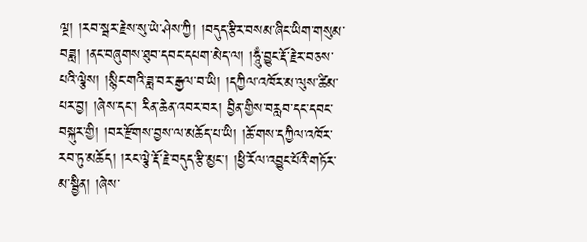ལྔ། །རབ་སྦར་རྗེས་སུ་ཡེ་ཤེས་ཀྱི། །བདུད་རྩིར་བསམ་ཞིང་ཡིག་གསུམ་བཟླ། །ནང་བཞུགས་ཐུབ་དབང་དཔག་མེད་ལ། །ཧཱུྃ་བྱུང་རྡོ་རྗེར་བཅས་པའི་ལྕེས། །སྙིང་གའི་ཟླ་བར་རྒྱལ་བ་ཡི། །དཀྱིལ་འཁོར་མ་ལུས་ཚིམ་པར་བྱ། །ཞེས་དང་། རིན་ཆེན་འབར་བར། བྱིན་གྱིས་བརླབ་དང་དབང་བསྐུར་གྱི། །བར་རྫོགས་བྱས་ལ་མཆོད་པ་ཡི། །ཆོ་གས་དཀྱིལ་འཁོར་རབ་ཏུ་མཆོད། །རང་ལྕེ་རྡོ་རྗེ་བདུད་རྩི་མྱང་། །ཕྱི་རོལ་འབྱུང་པོའི་གཏོར་མ་སྦྱིན། །ཞེས་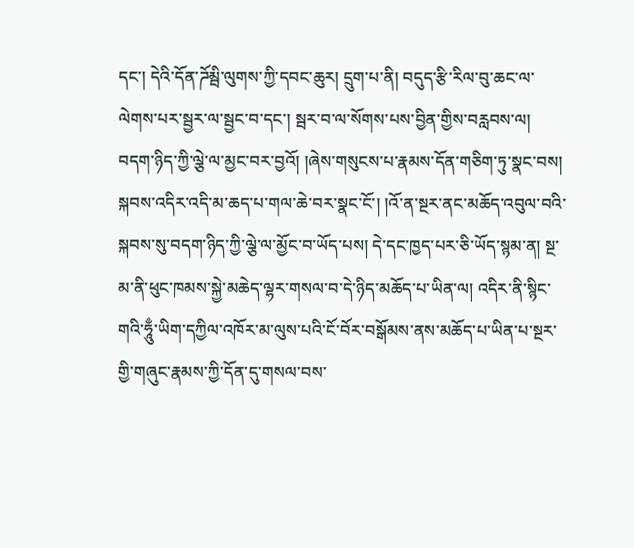དང་། དེའི་དོན་ཌོམྦི་ལུགས་ཀྱི་དབང་ཆུར། དྲུག་པ་ནི། བདུད་རྩི་རིལ་བུ་ཆང་ལ་ལེགས་པར་སྦྱར་ལ་སྦྱང་བ་དང་། སྦར་བ་ལ་སོགས་པས་བྱིན་གྱིས་བརླབས་ལ། བདག་ཉིད་ཀྱི་ལྕེ་ལ་མྱང་བར་བྱའོ། །ཞེས་གསུངས་པ་རྣམས་དོན་གཅིག་ཏུ་སྣང་བས། སྐབས་འདིར་འདི་མ་ཆད་པ་གལ་ཆེ་བར་སྣང་ངོ་། །འོ་ན་སྔར་ནང་མཆོད་འབུལ་བའི་སྐབས་སུ་བདག་ཉིད་ཀྱི་ལྕེ་ལ་མྱོང་བ་ཡོད་པས། དེ་དང་ཁྱད་པར་ཅི་ཡོད་སྙམ་ན། སྔ་མ་ནི་ཕུང་ཁམས་སྐྱེ་མཆེད་ལྷར་གསལ་བ་དེ་ཉིད་མཆོད་པ་ཡིན་ལ། འདིར་ནི་སྙིང་གའི་ཧཱུྃ་ཡིག་དཀྱིལ་འཁོར་མ་ལུས་པའི་ངོ་བོར་བསྒོམས་ནས་མཆོད་པ་ཡིན་པ་སྔར་གྱི་གཞུང་རྣམས་ཀྱི་དོན་དུ་གསལ་བས་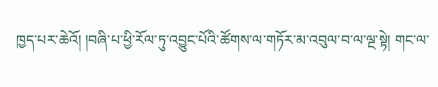ཁྱད་པར་ཆེའོ། །བཞི་པ་ཕྱི་རོལ་ཏུ་འབྱུང་པོའི་ཚོགས་ལ་གཏོར་མ་འབུལ་བ་ལ་ལྔ་སྟེ། གང་ལ་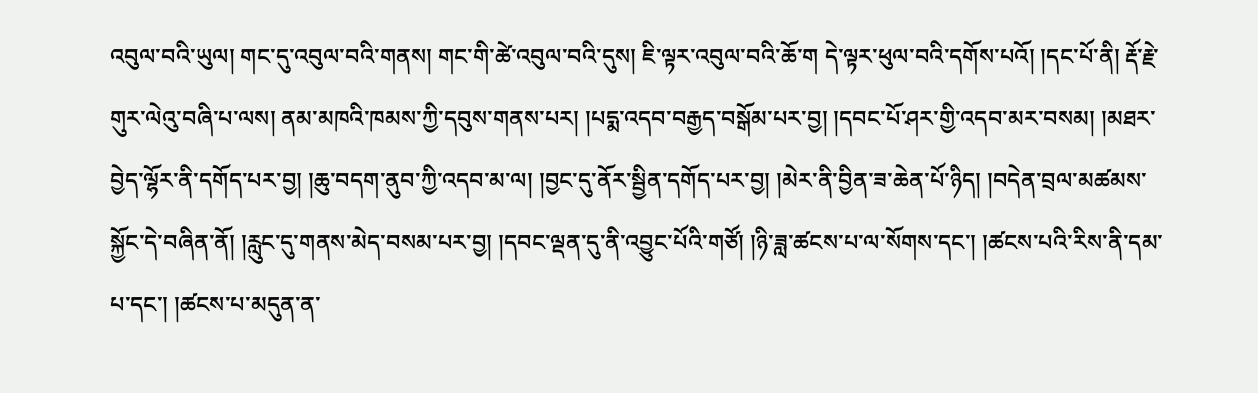འབུལ་བའི་ཡུལ། གང་དུ་འབུལ་བའི་གནས། གང་གི་ཚེ་འབུལ་བའི་དུས། ཇི་ལྟར་འབུལ་བའི་ཆོ་ག དེ་ལྟར་ཕུལ་བའི་དགོས་པའོ། །དང་པོ་ནི། རྡོ་རྗེ་གུར་ལེའུ་བཞི་པ་ལས། ནམ་མཁའི་ཁམས་ཀྱི་དབུས་གནས་པར། །པདྨ་འདབ་བརྒྱད་བསྒོམ་པར་བྱ། །དབང་པོ་ཤར་གྱི་འདབ་མར་བསམ། །མཐར་བྱེད་ལྷོར་ནི་དགོད་པར་བྱ། །ཆུ་བདག་ནུབ་ཀྱི་འདབ་མ་ལ། །བྱང་དུ་ནོར་སྦྱིན་དགོད་པར་བྱ། །མེར་ནི་བྱིན་ཟ་ཆེན་པོ་ཉིད། །བདེན་བྲལ་མཚམས་སྐྱོང་དེ་བཞིན་ནོ། །རླུང་དུ་གནས་མེད་བསམ་པར་བྱ། །དབང་ལྡན་དུ་ནི་འབྱུང་པོའི་གཙོ། །ཉི་ཟླ་ཚངས་པ་ལ་སོགས་དང་། །ཚངས་པའི་རིས་ནི་དམ་པ་དང་། །ཚངས་པ་མདུན་ན་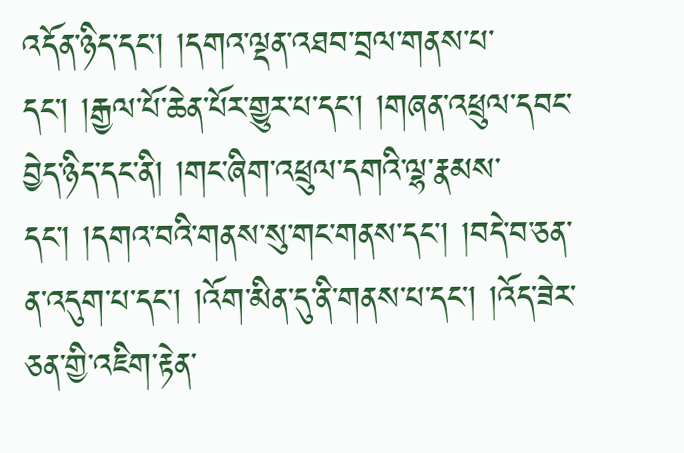འདོན་ཉིད་དང་། །དགའ་ལྡན་འཐབ་བྲལ་གནས་པ་དང་། །རྒྱལ་པོ་ཆེན་པོར་གྱུར་པ་དང་། །གཞན་འཕྲུལ་དབང་བྱེད་ཉིད་དང་ནི། །གང་ཞིག་འཕྲུལ་དགའི་ལྷ་རྣམས་དང་། །དགའ་བའི་གནས་སུ་གང་གནས་དང་། །བདེ་བ་ཅན་ན་འདུག་པ་དང་། །འོག་མིན་དུ་ནི་གནས་པ་དང་། །འོད་ཟེར་ཅན་གྱི་འཇིག་རྟེན་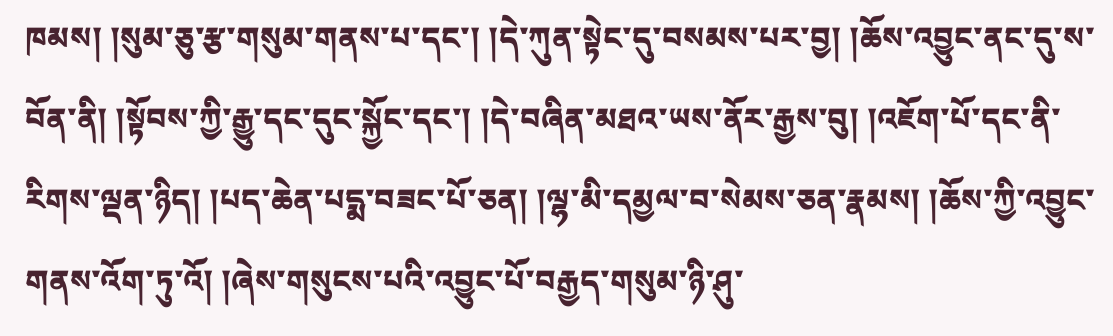ཁམས། །སུམ་ཅུ་རྩ་གསུམ་གནས་པ་དང་། །དེ་ཀུན་སྟེང་དུ་བསམས་པར་བྱ། །ཆོས་འབྱུང་ནང་དུ་ས་བོན་ནི། །སྟོབས་ཀྱི་རྒྱུ་དང་དུང་སྐྱོང་དང་། །དེ་བཞིན་མཐའ་ཡས་ནོར་རྒྱས་བུ། །འཇོག་པོ་དང་ནི་རིགས་ལྡན་ཉིད། །པད་ཆེན་པདྨ་བཟང་པོ་ཅན། །ལྷ་མི་དམྱལ་བ་སེམས་ཅན་རྣམས། །ཆོས་ཀྱི་འབྱུང་གནས་འོག་ཏུ་འོ། །ཞེས་གསུངས་པའི་འབྱུང་པོ་བརྒྱད་གསུམ་ཉི་ཤུ་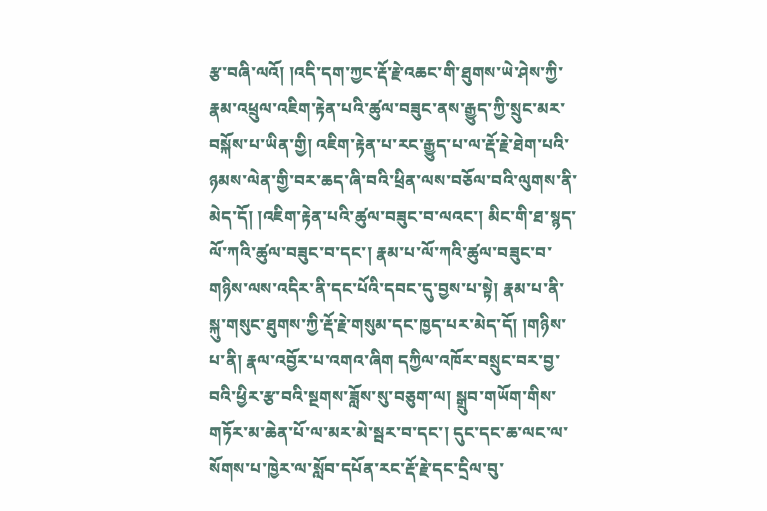རྩ་བཞི་ལའོ། །འདི་དག་ཀྱང་རྡོ་རྗེ་འཆང་གི་ཐུགས་ཡེ་ཤེས་ཀྱི་རྣམ་འཕྲུལ་འཇིག་རྟེན་པའི་ཚུལ་བཟུང་ནས་རྒྱུད་ཀྱི་སྲུང་མར་བསྐོས་པ་ཡིན་གྱི། འཇིག་རྟེན་པ་རང་རྒྱུད་པ་ལ་རྡོ་རྗེ་ཐེག་པའི་ཉམས་ལེན་གྱི་བར་ཆད་ཞི་བའི་ཕྲིན་ལས་བཅོལ་བའི་ལུགས་ནི་མེད་དོ། །འཇིག་རྟེན་པའི་ཚུལ་བཟུང་བ་ལའང་། མིང་གི་ཐ་སྙད་ལོ་ཀའི་ཚུལ་བཟུང་བ་དང་། རྣམ་པ་ལོ་ཀའི་ཚུལ་བཟུང་བ་གཉིས་ལས་འདིར་ནི་དང་པོའི་དབང་དུ་བྱས་པ་སྟེ། རྣམ་པ་ནི་སྐུ་གསུང་ཐུགས་ཀྱི་རྡོ་རྗེ་གསུམ་དང་ཁྱད་པར་མེད་དོ། །གཉིས་པ་ནི། རྣལ་འབྱོར་པ་འགའ་ཞིག དཀྱིལ་འཁོར་བསྲུང་བར་བྱ་བའི་ཕྱིར་རྩ་བའི་སྔགས་ཟློས་སུ་བཅུག་ལ། སྒྲུབ་གཡོག་གིས་གཏོར་མ་ཆེན་པོ་ལ་མར་མེ་སྦར་བ་དང་། དུང་དང་ཆ་ལང་ལ་སོགས་པ་ཁྱེར་ལ་སློབ་དཔོན་རང་རྡོ་རྗེ་དང་དྲིལ་བུ་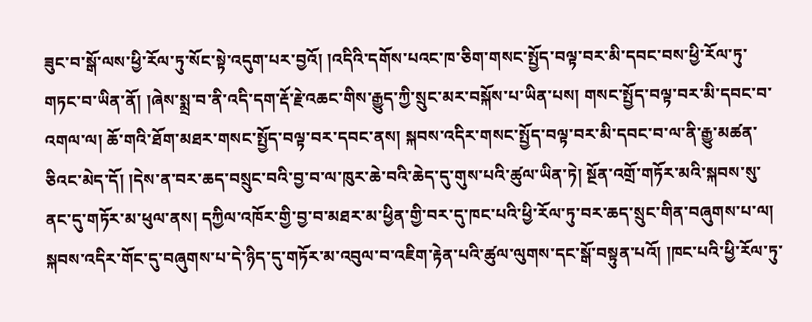ཟུང་བ་སྒོ་ལས་ཕྱི་རོལ་ཏུ་སོང་སྟེ་འདུག་པར་བྱའོ། །འདིའི་དགོས་པའང་ཁ་ཅིག་གསང་སྤྱོད་བལྟ་བར་མི་དབང་བས་ཕྱི་རོལ་ཏུ་གཏང་བ་ཡིན་ནོ། །ཞེས་སྨྲ་བ་ནི་འདི་དག་རྡོ་རྗེ་འཆང་གིས་རྒྱུད་ཀྱི་སྲུང་མར་བསྐོས་པ་ཡིན་པས། གསང་སྤྱོད་བལྟ་བར་མི་དབང་བ་འགལ་ལ། ཆོ་གའི་ཐོག་མཐར་གསང་སྤྱོད་བལྟ་བར་དབང་ནས། སྐབས་འདིར་གསང་སྤྱོད་བལྟ་བར་མི་དབང་བ་ལ་ནི་རྒྱུ་མཚན་ཅིའང་མེད་དོ། །དེས་ན་བར་ཆད་བསྲུང་བའི་བྱ་བ་ལ་ཁུར་ཆེ་བའི་ཆེད་དུ་གུས་པའི་ཚུལ་ཡིན་ཏེ། སྔོན་འགྲོ་གཏོར་མའི་སྐབས་སུ་ནང་དུ་གཏོར་མ་ཕུལ་ནས། དཀྱིལ་འཁོར་གྱི་བྱ་བ་མཐར་མ་ཕྱིན་གྱི་བར་དུ་ཁང་པའི་ཕྱི་རོལ་ཏུ་བར་ཆད་སྲུང་གིན་བཞུགས་པ་ལ། སྐབས་འདིར་གོང་དུ་བཞུགས་པ་དེ་ཉིད་དུ་གཏོར་མ་འབུལ་བ་འཇིག་རྟེན་པའི་ཚུལ་ལུགས་དང་སྒོ་བསྟུན་པའོ། །ཁང་པའི་ཕྱི་རོལ་ཏུ་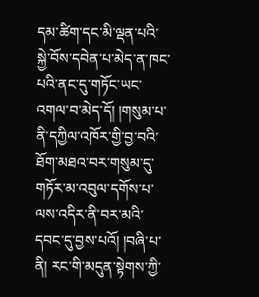དམ་ཚིག་དང་མི་ལྡན་པའི་སྐྱེ་བོས་དབེན་པ་མེད་ན་ཁང་པའི་ནང་དུ་གཏོང་ཡང་འགལ་བ་མེད་དོ། །གསུམ་པ་ནི་དཀྱིལ་འཁོར་གྱི་བྱ་བའི་ཐོག་མཐའ་བར་གསུམ་དུ་གཏོར་མ་འབུལ་དགོས་པ་ལས་འདིར་ནི་བར་མའི་དབང་དུ་བྱས་པའོ། །བཞི་པ་ནི། རང་གི་མདུན་སྟེགས་ཀྱི་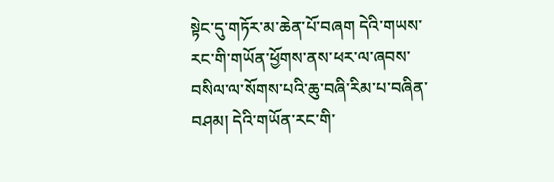སྟེང་དུ་གཏོར་མ་ཆེན་པོ་བཞག དེའི་གཡས་རང་གི་གཡོན་ཕྱོགས་ནས་ཕར་ལ་ཞབས་བསིལ་ལ་སོགས་པའི་ཆུ་བཞི་རིམ་པ་བཞིན་བཤམ། དེའི་གཡོན་རང་གི་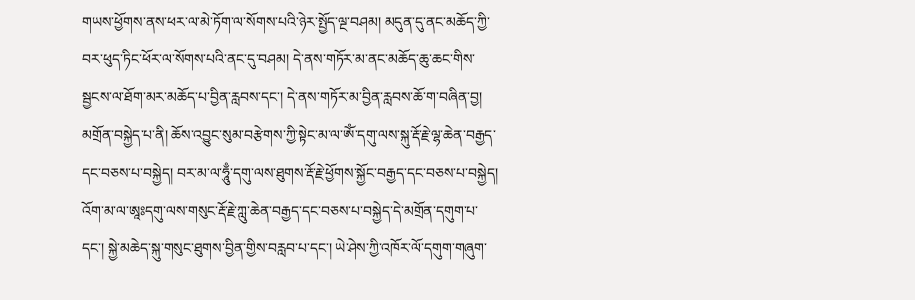གཡས་ཕྱོགས་ནས་ཕར་ལ་མེ་ཏོག་ལ་སོགས་པའི་ཉེར་སྤྱོད་ལྔ་བཤམ། མདུན་དུ་ནང་མཆོད་ཀྱི་བར་ཕུད་ཏིང་ཕོར་ལ་སོགས་པའི་ནང་དུ་བཤམ། དེ་ནས་གཏོར་མ་ནང་མཆོད་ཆུ་ཆང་གིས་སྦྱངས་ལ་ཐོག་མར་མཆོད་པ་བྱིན་རླབས་དང་། དེ་ནས་གཏོར་མ་བྱིན་རླབས་ཆོ་ག་བཞིན་བྱ། མགྲོན་བསྐྱེད་པ་ནི། ཆོས་འབྱུང་སུམ་བརྩེགས་ཀྱི་སྟེང་མ་ལ་ཨོཾ་དགུ་ལས་སྐུ་རྡོ་རྗེ་ལྷ་ཆེན་བརྒྱད་དང་བཅས་པ་བསྐྱེད། བར་མ་ལ་ཧཱུྃ་དགུ་ལས་ཐུགས་རྡོ་རྗེ་ཕྱོགས་སྐྱོང་བརྒྱད་དང་བཅས་པ་བསྐྱེད། འོག་མ་ལ་ཨཱཿདགུ་ལས་གསུང་རྡོ་རྗེ་ཀླུ་ཆེན་བརྒྱད་དང་བཅས་པ་བསྐྱེད་དེ་མགྲོན་དགུག་པ་དང་། སྐྱེ་མཆེད་སྐུ་གསུང་ཐུགས་བྱིན་གྱིས་བརླབ་པ་དང་། ཡེ་ཤེས་ཀྱི་འཁོར་ལོ་དགུག་གཞུག་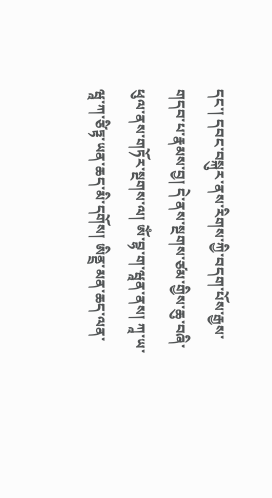དང་། དབང་བསྐུར་ནས་རིགས་ཀྱི་བདག་པོས་རྒྱས་གདབ་པ་རྣམས་བྱ། དེ་ནས་སྔགས་ཙམ་གྱིས་ཆུ་བཞི་ཕུལ་ནས་གཏོར་སྔགས་ལ། ཨོཾ་བྷ་ག་ཝཱན་ནས། ཀཱ་ཡ་ཝཱ་ཀ་ཙིཏྟ་ཡན་ཆད་མི་དགོས། ཨིནྡྲ་མན་ཆད་ལན་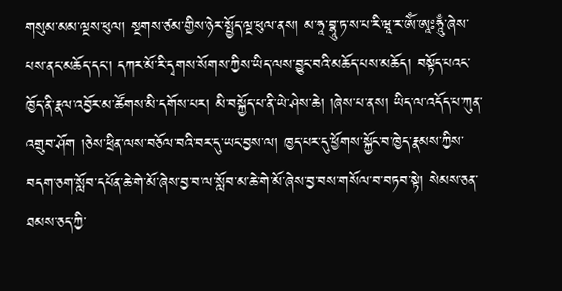གསུམ་མམ་ལྔས་ཕུལ། སྔགས་ཙམ་གྱིས་ཉེར་སྤྱོད་ལྔ་ཕུལ་ནས། མ་ཧཱ་བྷཱུ་ཏ་ས་པ་རི་ཝཱ་ར་ཨོཾ་ཨཱཿཧཱུྃ་ཞེས་པས་ནང་མཆོད་དང་། དཀར་མོ་རི་དྭགས་སོགས་ཀྱིས་ཡིད་ལས་བྱུང་བའི་མཆོད་པས་མཆོད། བསྟོད་པའང་ཁྱོད་ནི་རྣལ་འབྱོར་མ་ཚོགས་མི་དགོས་པར། མི་བསྐྱོད་པ་ནི་ཡེ་ཤེས་ཆེ། །ཞེས་པ་ནས། ཡིད་ལ་འདོད་པ་ཀུན་འགྲུབ་ཤོག །ཅེས་ཕྲིན་ལས་བཅོལ་བའི་བར་དུ་ཡང་བྱས་ལ། ཁྱད་པར་དུ་ཕྱོགས་སྐྱོང་བ་ཁྱེད་རྣམས་ཀྱིས་བདག་ཅག་སློབ་དཔོན་ཆེ་གེ་མོ་ཞེས་བྱ་བ་ལ་སློབ་མ་ཆེ་གེ་མོ་ཞེས་བྱ་བས་གསོལ་བ་བཏབ་སྟེ། སེམས་ཅན་ཐམས་ཅད་ཀྱི་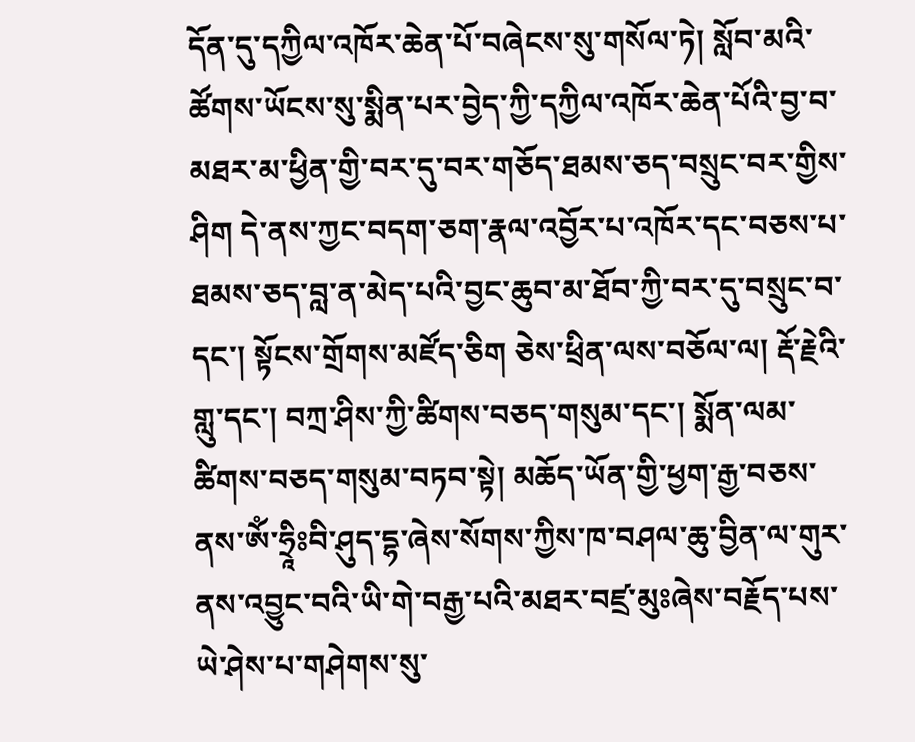དོན་དུ་དཀྱིལ་འཁོར་ཆེན་པོ་བཞེངས་སུ་གསོལ་ཏེ། སློབ་མའི་ཚོགས་ཡོངས་སུ་སྨིན་པར་བྱེད་ཀྱི་དཀྱིལ་འཁོར་ཆེན་པོའི་བྱ་བ་མཐར་མ་ཕྱིན་གྱི་བར་དུ་བར་གཅོད་ཐམས་ཅད་བསྲུང་བར་གྱིས་ཤིག དེ་ནས་ཀྱང་བདག་ཅག་རྣལ་འབྱོར་པ་འཁོར་དང་བཅས་པ་ཐམས་ཅད་བླ་ན་མེད་པའི་བྱང་ཆུབ་མ་ཐོབ་ཀྱི་བར་དུ་བསྲུང་བ་དང་། སྟོངས་གྲོགས་མཛོད་ཅིག ཅེས་ཕྲིན་ལས་བཅོལ་ལ། རྡོ་རྗེའི་གླུ་དང་། བཀྲ་ཤིས་ཀྱི་ཚིགས་བཅད་གསུམ་དང་། སྨོན་ལམ་ཚིགས་བཅད་གསུམ་བཏབ་སྟེ། མཆོད་ཡོན་གྱི་ཕྱག་རྒྱ་བཅས་ནས་ཨོཾ་ཧྲཱིཿབི་ཤུད་དྷ་ཞེས་སོགས་ཀྱིས་ཁ་བཤལ་ཆུ་བྱིན་ལ་གུར་ནས་འབྱུང་བའི་ཡི་གེ་བརྒྱ་པའི་མཐར་བཛྲ་མུཿཞེས་བརྗོད་པས་ཡེ་ཤེས་པ་གཤེགས་སུ་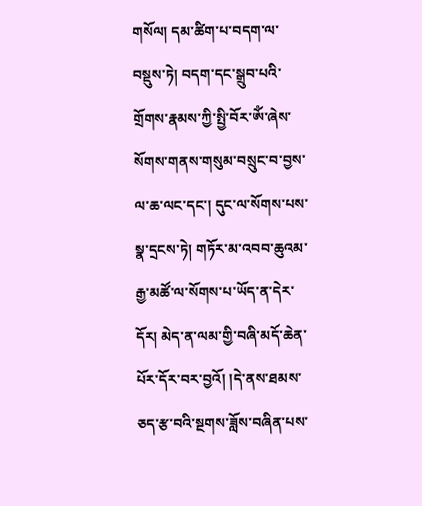གསོལ། དམ་ཚིག་པ་བདག་ལ་བསྡུས་ཏེ། བདག་དང་སྒྲུབ་པའི་གྲོགས་རྣམས་ཀྱི་སྤྱི་བོར་ཨོཾ་ཞེས་སོགས་གནས་གསུམ་བསྲུང་བ་བྱས་ལ་ཆ་ལང་དང་། དུང་ལ་སོགས་པས་སྣ་དྲངས་ཏེ། གཏོར་མ་འབབ་ཆུའམ་རྒྱ་མཚོ་ལ་སོགས་པ་ཡོད་ན་དེར་དོར། མེད་ན་ལམ་གྱི་བཞི་མདོ་ཆེན་པོར་དོར་བར་བྱའོ། །དེ་ནས་ཐམས་ཅད་རྩ་བའི་སྔགས་ཟློས་བཞིན་པས་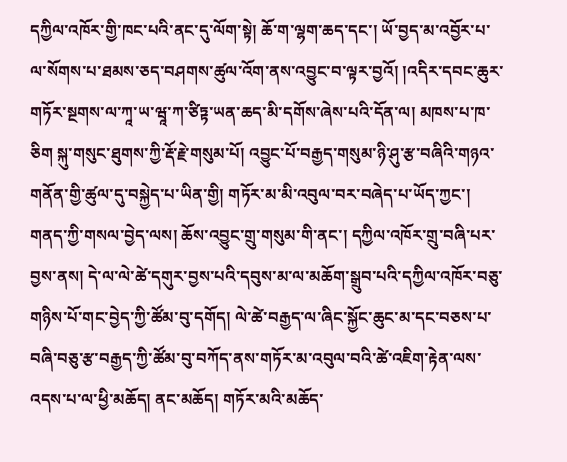དཀྱིལ་འཁོར་གྱི་ཁང་པའི་ནང་དུ་ལོག་སྟེ། ཆོ་ག་ལྷག་ཆད་དང་། ཡོ་བྱད་མ་འབྱོར་པ་ལ་སོགས་པ་ཐམས་ཅད་བཤགས་ཚུལ་འོག་ནས་འབྱུང་བ་ལྟར་བྱའོ། །འདིར་དབང་ཆུར་གཏོར་སྔགས་ལ་ཀཱ་ཡ་ཝཱ་ཀ་ཙིཏྟ་ཡན་ཆད་མི་དགོས་ཞེས་པའི་དོན་ལ། མཁས་པ་ཁ་ཅིག སྐུ་གསུང་ཐུགས་ཀྱི་རྡོ་རྗེ་གསུམ་པོ། འབྱུང་པོ་བརྒྱད་གསུམ་ཉི་ཤུ་རྩ་བཞིའི་གཉའ་གནོན་གྱི་ཚུལ་དུ་བསྐྱེད་པ་ཡིན་གྱི། གཏོར་མ་མི་འབུལ་བར་བཞེད་པ་ཡོད་ཀྱང་། གནད་ཀྱི་གསལ་བྱེད་ལས། ཆོས་འབྱུང་གྲུ་གསུམ་གི་ནང་། དཀྱིལ་འཁོར་གྲུ་བཞི་པར་བྱས་ནས། དེ་ལ་ལེ་ཚེ་དགུར་བྱས་པའི་དབུས་མ་ལ་མཆོག་སྒྲུབ་པའི་དཀྱིལ་འཁོར་བཅུ་གཉིས་པོ་གང་བྱེད་ཀྱི་ཚོམ་བུ་དགོད། ལེ་ཚེ་བརྒྱད་ལ་ཞིང་སྐྱོང་ཆུང་མ་དང་བཅས་པ་བཞི་བཅུ་རྩ་བརྒྱད་ཀྱི་ཚོམ་བུ་བཀོད་ནས་གཏོར་མ་འབུལ་བའི་ཚེ་འཇིག་རྟེན་ལས་འདས་པ་ལ་ཕྱི་མཆོད། ནང་མཆོད། གཏོར་མའི་མཆོད་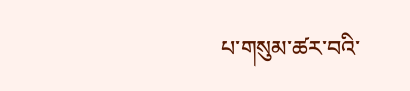པ་གསུམ་ཚར་བའི་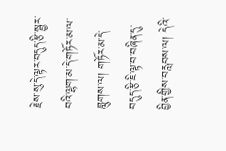རྗེས་སུ་དེ་ལྟར་བདུད་རྩི་སྦྱར་བའི་ལྷག་མ་དེ་གཏོར་མ་ལ་བླུགས་ལ། གཏོར་མ་དེ་བདུད་རྩི་ཇི་ལྟ་བ་བཞིན་དུ་བྱིན་གྱིས་བརླབས་ལ། དེའི་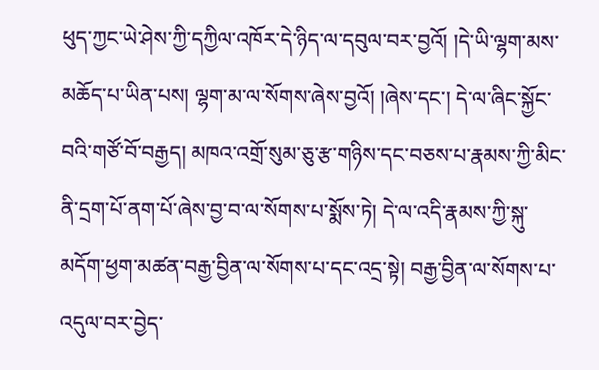ཕུད་ཀྱང་ཡེ་ཤེས་ཀྱི་དཀྱིལ་འཁོར་དེ་ཉིད་ལ་དབུལ་བར་བྱའོ། །དེ་ཡི་ལྷག་མས་མཆོད་པ་ཡིན་པས། ལྷག་མ་ལ་སོགས་ཞེས་བྱའོ། །ཞེས་དང་། དེ་ལ་ཞིང་སྐྱོང་བའི་གཙོ་བོ་བརྒྱད། མཁའ་འགྲོ་སུམ་ཅུ་རྩ་གཉིས་དང་བཅས་པ་རྣམས་ཀྱི་མིང་ནི་དྲག་པོ་ནག་པོ་ཞེས་བྱ་བ་ལ་སོགས་པ་སྨོས་ཏེ། དེ་ལ་འདི་རྣམས་ཀྱི་སྐུ་མདོག་ཕྱག་མཚན་བརྒྱ་བྱིན་ལ་སོགས་པ་དང་འདྲ་སྟེ། བརྒྱ་བྱིན་ལ་སོགས་པ་འདུལ་བར་བྱེད་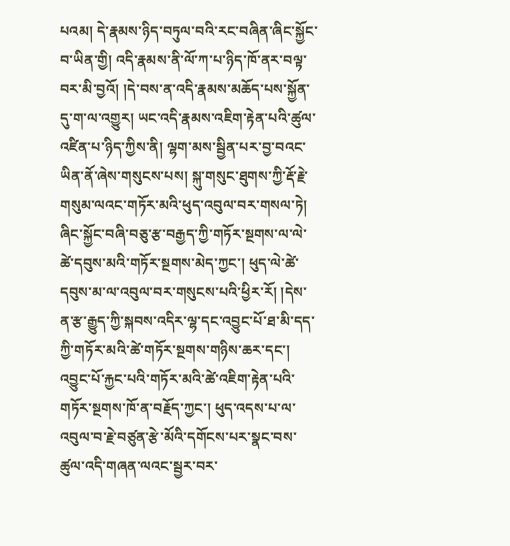པའམ། དེ་རྣམས་ཉིད་བཏུལ་བའི་རང་བཞིན་ཞིང་སྐྱོང་བ་ཡིན་གྱི། འདི་རྣམས་ནི་ལོ་ཀ་པ་ཉིད་ཁོ་ནར་བལྟ་བར་མི་བྱའོ། །དེ་བས་ན་འདི་རྣམས་མཆོད་པས་སྐྱོན་དུ་ག་ལ་འགྱུར། ཡང་འདི་རྣམས་འཇིག་རྟེན་པའི་ཚུལ་འཛིན་པ་ཉིད་ཀྱིས་ནི། ལྷག་མས་སྦྱིན་པར་བྱ་བའང་ཡིན་ནོ་ཞེས་གསུངས་པས། སྐུ་གསུང་ཐུགས་ཀྱི་རྡོ་རྗེ་གསུམ་ལའང་གཏོར་མའི་ཕུད་འབུལ་བར་གསལ་ཏེ། ཞིང་སྐྱོང་བཞི་བཅུ་རྩ་བརྒྱད་ཀྱི་གཏོར་སྔགས་ལ་ལེ་ཚེ་དབུས་མའི་གཏོར་སྔགས་མེད་ཀྱང་། ཕུད་ལེ་ཚེ་དབུས་མ་ལ་འབུལ་བར་གསུངས་པའི་ཕྱིར་རོ། །དེས་ན་རྩ་རྒྱུད་ཀྱི་སྐབས་འདིར་ལྷ་དང་འབྱུང་པོ་ཐ་མི་དད་ཀྱི་གཏོར་མའི་ཚེ་གཏོར་སྔགས་གཉིས་ཆར་དང་། འབྱུང་པོ་རྐྱང་པའི་གཏོར་མའི་ཚེ་འཇིག་རྟེན་པའི་གཏོར་སྔགས་ཁོ་ན་བརྗོད་ཀྱང་། ཕུད་འདས་པ་ལ་འབུལ་བ་རྗེ་བཙུན་རྩེ་མོའི་དགོངས་པར་སྣང་བས་ཚུལ་འདི་གཞན་ལའང་སྦྱར་བར་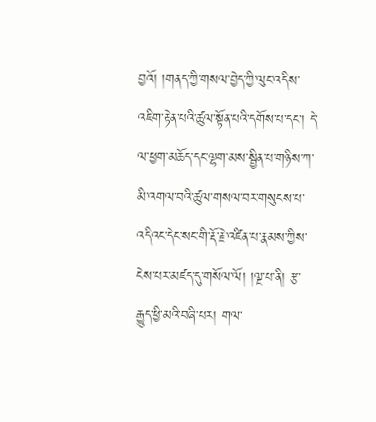བྱའོ། །གནད་ཀྱི་གསལ་བྱེད་ཀྱི་ལུང་འདིས་འཇིག་རྟེན་པའི་ཚུལ་སྟོན་པའི་དགོས་པ་དང་། དེ་ལ་ཕྱག་མཆོད་དང་ལྷག་མས་སྦྱིན་པ་གཉིས་ཀ་མི་འགལ་བའི་ཚུལ་གསལ་བར་གསུངས་པ་འདིའང་དེང་སང་གི་རྡོ་རྗེ་འཛིན་པ་རྣམས་ཀྱིས་ངེས་པར་མཛད་དུ་གསོལ་ལོ། །ལྔ་པ་ནི། རྩ་རྒྱུད་ཕྱི་མའི་བཞི་པར། གལ་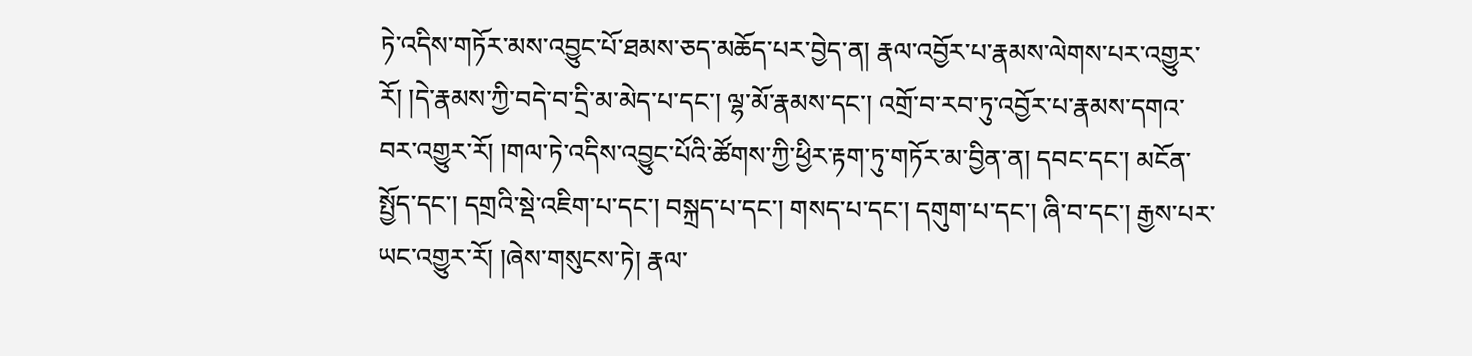ཏེ་འདིས་གཏོར་མས་འབྱུང་པོ་ཐམས་ཅད་མཆོད་པར་བྱེད་ན། རྣལ་འབྱོར་པ་རྣམས་ལེགས་པར་འགྱུར་རོ། །དེ་རྣམས་ཀྱི་བདེ་བ་དྲི་མ་མེད་པ་དང་། ལྷ་མོ་རྣམས་དང་། འགྲོ་བ་རབ་ཏུ་འབྱོར་པ་རྣམས་དགའ་བར་འགྱུར་རོ། །གལ་ཏེ་འདིས་འབྱུང་པོའི་ཚོགས་ཀྱི་ཕྱིར་རྟག་ཏུ་གཏོར་མ་བྱིན་ན། དབང་དང་། མངོན་སྤྱོད་དང་། དགྲའི་སྡེ་འཇིག་པ་དང་། བསྐྲད་པ་དང་། གསད་པ་དང་། དགུག་པ་དང་། ཞི་བ་དང་། རྒྱས་པར་ཡང་འགྱུར་རོ། །ཞེས་གསུངས་ཏེ། རྣལ་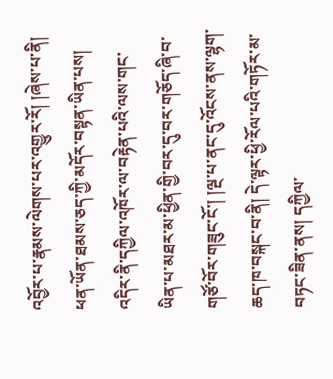འབྱོར་པ་རྣམས་ལེགས་པར་འགྱུར་རོ། །ཞེས་པ་ནི། ཕན་ཡོན་ཐམས་ཅད་ཀྱི་མདོར་བསྟན་ཡིན་པས། འདིར་ནི་དཀྱིལ་འཁོར་ལ་བརྟེན་པའི་ལས་གང་ཡིན་པ་མཐར་མ་ཕྱིན་གྱི་བར་དུ་བར་གཅོད་ཞི་བ་གཙོ་བོར་གཟུང་ངོ་། །ལྔ་པ་ནང་དུ་འོངས་ནས་ལྷག་ཆད་ཁ་བསྐང་བ་ནི། དེ་ལྟར་ཕྱི་རོལ་པའི་གཏོར་མ་བཏང་ཟིན་ནས། དཀྱིལ་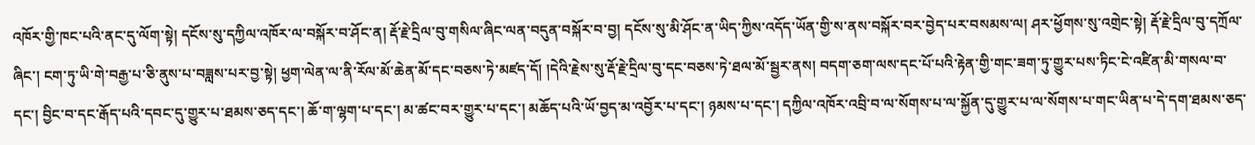འཁོར་གྱི་ཁང་པའི་ནང་དུ་ལོག་སྟེ། དངོས་སུ་དཀྱིལ་འཁོར་ལ་བསྐོར་བ་ཤོང་ན། རྡོ་རྗེ་དྲིལ་བུ་གསིལ་ཞིང་ལན་བདུན་བསྐོར་བ་བྱ། དངོས་སུ་མི་ཤོང་ན་ཡིད་ཀྱིས་འདོད་ཡོན་གྱི་ས་ནས་བསྐོར་བར་བྱེད་པར་བསམས་ལ། ཤར་ཕྱོགས་སུ་འགྲེང་སྟེ། རྡོ་རྗེ་དྲིལ་བུ་དཀྲོལ་ཞིང་། ངག་ཏུ་ཡི་གེ་བརྒྱ་པ་ཅི་ནུས་པ་བཟླས་པར་བྱ་སྟེ། ཕྱག་ལེན་ལ་ནི་རོལ་མོ་ཆེན་མོ་དང་བཅས་ཏེ་མཛད་དོ། །དེའི་རྗེས་སུ་རྡོ་རྗེ་དྲིལ་བུ་དང་བཅས་ཏེ་ཐལ་མོ་སྦྱར་ནས། བདག་ཅག་ལས་དང་པོ་པའི་རྟེན་གྱི་གང་ཟག་ཏུ་གྱུར་པས་ཏིང་ངེ་འཛིན་མི་གསལ་བ་དང་། བྱིང་བ་དང་རྒོད་པའི་དབང་དུ་གྱུར་པ་ཐམས་ཅད་དང་། ཆོ་ག་ལྷག་པ་དང་། མ་ཚང་བར་གྱུར་པ་དང་། མཆོད་པའི་ཡོ་བྱད་མ་འབྱོར་པ་དང་། ཉམས་པ་དང་། དཀྱིལ་འཁོར་འབྲི་བ་ལ་སོགས་པ་ལ་སྐྱོན་དུ་གྱུར་པ་ལ་སོགས་པ་གང་ཡིན་པ་དེ་དག་ཐམས་ཅད་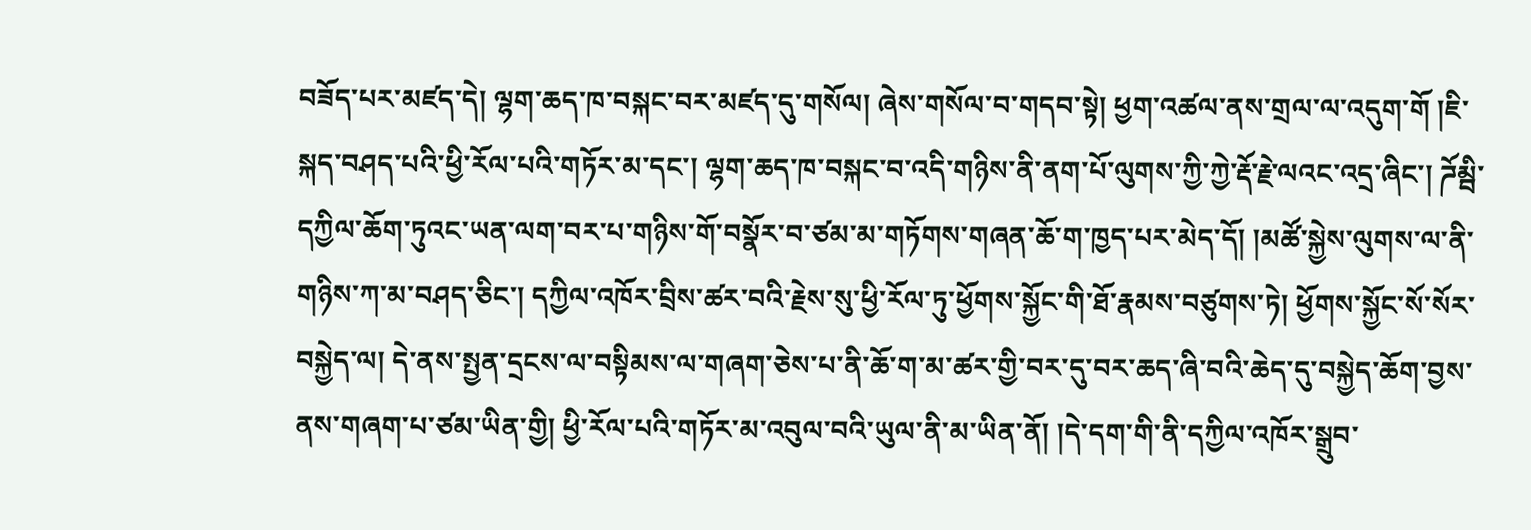བཟོད་པར་མཛད་དེ། ལྷག་ཆད་ཁ་བསྐང་བར་མཛད་དུ་གསོལ། ཞེས་གསོལ་བ་གདབ་སྟེ། ཕྱག་འཚལ་ནས་གྲལ་ལ་འདུག་གོ །ཇི་སྐད་བཤད་པའི་ཕྱི་རོལ་པའི་གཏོར་མ་དང་། ལྷག་ཆད་ཁ་བསྐང་བ་འདི་གཉིས་ནི་ནག་པོ་ལུགས་ཀྱི་ཀྱེ་རྡོ་རྗེ་ལའང་འདྲ་ཞིང་། ཌོམྦི་དཀྱིལ་ཆོག་ཏུའང་ཡན་ལག་བར་པ་གཉིས་གོ་བསྣོར་བ་ཙམ་མ་གཏོགས་གཞན་ཆོ་ག་ཁྱད་པར་མེད་དོ། །མཚོ་སྐྱེས་ལུགས་ལ་ནི་གཉིས་ཀ་མ་བཤད་ཅིང་། དཀྱིལ་འཁོར་བྲིས་ཚར་བའི་རྗེས་སུ་ཕྱི་རོལ་ཏུ་ཕྱོགས་སྐྱོང་གི་ཐོ་རྣམས་བཙུགས་ཏེ། ཕྱོགས་སྐྱོང་སོ་སོར་བསྐྱེད་ལ། དེ་ནས་སྤྱན་དྲངས་ལ་བསྟིམས་ལ་གཞག་ཅེས་པ་ནི་ཆོ་ག་མ་ཚར་གྱི་བར་དུ་བར་ཆད་ཞི་བའི་ཆེད་དུ་བསྐྱེད་ཆོག་བྱས་ནས་གཞག་པ་ཙམ་ཡིན་གྱི། ཕྱི་རོལ་པའི་གཏོར་མ་འབུལ་བའི་ཡུལ་ནི་མ་ཡིན་ནོ། །དེ་དག་གི་ནི་དཀྱིལ་འཁོར་སྒྲུབ་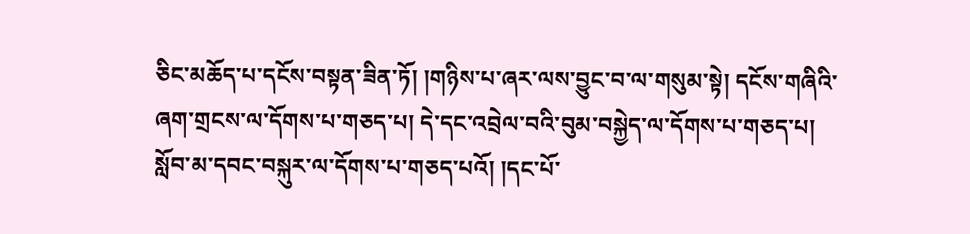ཅིང་མཆོད་པ་དངོས་བསྟན་ཟིན་ཏོ། །གཉིས་པ་ཞར་ལས་བྱུང་བ་ལ་གསུམ་སྟེ། དངོས་གཞིའི་ཞག་གྲངས་ལ་དོགས་པ་གཅད་པ། དེ་དང་འབྲེལ་བའི་བུམ་བསྐྱེད་ལ་དོགས་པ་གཅད་པ། སློབ་མ་དབང་བསྐུར་ལ་དོགས་པ་གཅད་པའོ། །དང་པོ་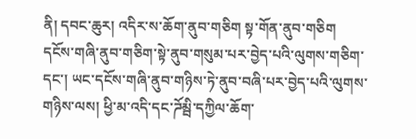ནི། དབང་ཆུར། འདིར་ས་ཆོག་ནུབ་གཅིག སྟ་གོན་ནུབ་གཅིག དངོས་གཞི་ནུབ་གཅིག་སྟེ་ནུབ་གསུམ་པར་བྱེད་པའི་ལུགས་གཅིག་དང་། ཡང་དངོས་གཞི་ནུབ་གཉིས་ཏེ་ནུབ་བཞི་པར་བྱེད་པའི་ལུགས་གཉིས་ལས། ཕྱི་མ་འདི་དང་ཌོམྦི་དཀྱིལ་ཆོག་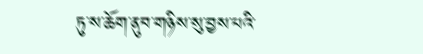ཏུ་ས་ཆོག་ནུབ་གཉིས་སུ་བྱས་པའི་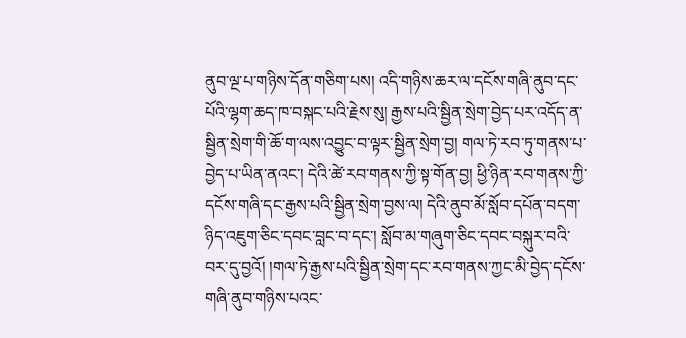ནུབ་ལྔ་པ་གཉིས་དོན་གཅིག་པས། འདི་གཉིས་ཆར་ལ་དངོས་གཞི་ནུབ་དང་པོའི་ལྷག་ཆད་ཁ་བསྐང་པའི་རྗེས་སུ། རྒྱས་པའི་སྦྱིན་སྲེག་བྱེད་པར་འདོད་ན་སྦྱིན་སྲེག་གི་ཆོ་ག་ལས་འབྱུང་བ་ལྟར་སྦྱིན་སྲེག་བྱ། གལ་ཏེ་རབ་ཏུ་གནས་པ་བྱེད་པ་ཡིན་ནའང་། དེའི་ཚེ་རབ་གནས་ཀྱི་སྟ་གོན་བྱ། ཕྱི་ཉིན་རབ་གནས་ཀྱི་དངོས་གཞི་དང་རྒྱས་པའི་སྦྱིན་སྲེག་བྱས་ལ། དེའི་ནུབ་མོ་སློབ་དཔོན་བདག་ཉིད་འཇུག་ཅིང་དབང་བླང་བ་དང་། སློབ་མ་གཞུག་ཅིང་དབང་བསྐུར་བའི་བར་དུ་བྱའོ། །གལ་ཏེ་རྒྱས་པའི་སྦྱིན་སྲེག་དང་རབ་གནས་ཀྱང་མི་བྱེད་དངོས་གཞི་ནུབ་གཉིས་པའང་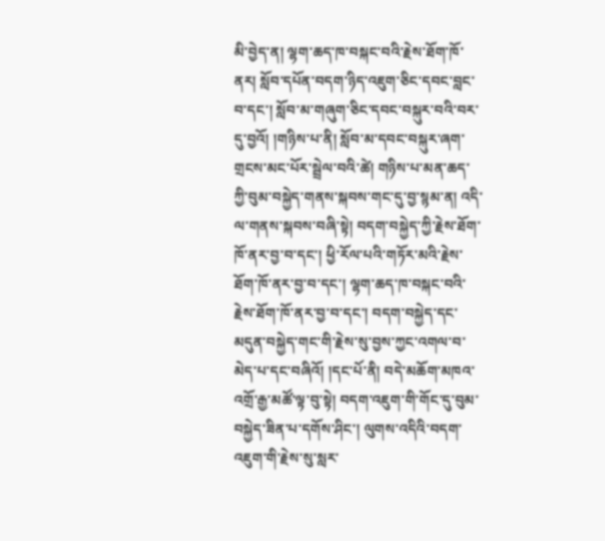མི་བྱེད་ན། ལྷག་ཆད་ཁ་བསྐང་བའི་རྗེས་ཐོག་ཁོ་ནར། སློབ་དཔོན་བདག་ཉིད་འཇུག་ཅིང་དབང་བླང་བ་དང་། སློབ་མ་གཞུག་ཅིང་དབང་བསྐུར་བའི་བར་དུ་བྱའོ། །གཉིས་པ་ནི། སློབ་མ་དབང་བསྐུར་ཞག་གྲངས་མང་པོར་སྦྲེལ་བའི་ཚེ། གཉིས་པ་མན་ཆད་ཀྱི་བུམ་བསྐྱེད་གནས་སྐབས་གང་དུ་བྱ་སྙམ་ན། འདི་ལ་གནས་སྐབས་བཞི་སྟེ། བདག་བསྐྱེད་ཀྱི་རྗེས་ཐོག་ཁོ་ནར་བྱ་བ་དང་། ཕྱི་རོལ་པའི་གཏོར་མའི་རྗེས་ཐོག་ཁོ་ནར་བྱ་བ་དང་། ལྷག་ཆད་ཁ་བསྐང་བའི་རྗེས་ཐོག་ཁོ་ནར་བྱ་བ་དང་། བདག་བསྐྱེད་དང་མདུན་བསྐྱེད་གང་གི་རྗེས་སུ་བྱས་ཀྱང་འགལ་བ་མེད་པ་དང་བཞིའོ། །དང་པོ་ནི། བདེ་མཆོག་མཁའ་འགྲོ་རྒྱ་མཚོ་ལྟ་བུ་སྟེ། བདག་འཇུག་གི་གོང་དུ་བུམ་བསྐྱེད་ཟིན་པ་དགོས་ཤིང་། ལུགས་འདིའི་བདག་འཇུག་གི་རྗེས་སུ་སླར་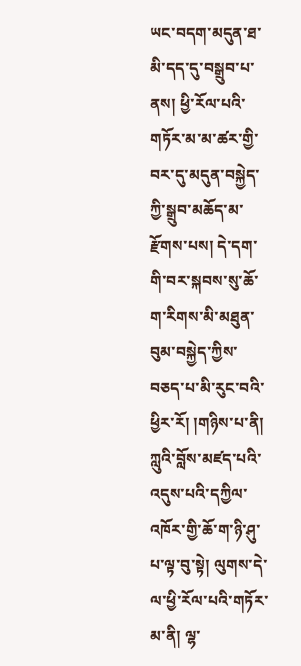ཡང་བདག་མདུན་ཐ་མི་དད་དུ་བསྒྲུབ་པ་ནས། ཕྱི་རོལ་པའི་གཏོར་མ་མ་ཚར་གྱི་བར་དུ་མདུན་བསྐྱེད་ཀྱི་སྒྲུབ་མཆོད་མ་རྫོགས་པས། དེ་དག་གི་བར་སྐབས་སུ་ཆོ་ག་རིགས་མི་མཐུན་བུམ་བསྐྱེད་ཀྱིས་བཅད་པ་མི་རུང་བའི་ཕྱིར་རོ། །གཉིས་པ་ནི། ཀླུའི་བློས་མཛད་པའི་འདུས་པའི་དཀྱིལ་འཁོར་གྱི་ཆོ་ག་ཉི་ཤུ་པ་ལྟ་བུ་སྟེ། ལུགས་དེ་ལ་ཕྱི་རོལ་པའི་གཏོར་མ་ནི། ལྷ་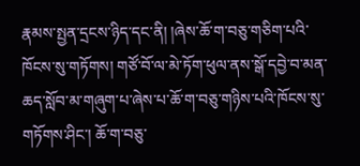རྣམས་སྤྱན་དྲངས་ཉིད་དང་ནི། །ཞེས་ཆོ་ག་བཅུ་གཅིག་པའི་ཁོངས་སུ་གཏོགས། གཙོ་བོ་ལ་མེ་ཏོག་ཕུལ་ནས་སྒོ་དབྱེ་བ་མན་ཆད་སློབ་མ་གཞུག་པ་ཞེས་པ་ཆོ་ག་བཅུ་གཉིས་པའི་ཁོངས་སུ་གཏོགས་ཤིང་། ཆོ་ག་བཅུ་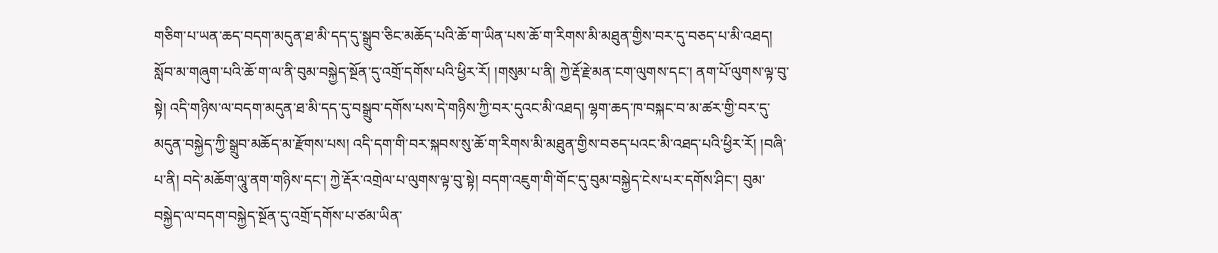གཅིག་པ་ཡན་ཆད་བདག་མདུན་ཐ་མི་དད་དུ་སྒྲུབ་ཅིང་མཆོད་པའི་ཆོ་ག་ཡིན་པས་ཆོ་ག་རིགས་མི་མཐུན་གྱིས་བར་དུ་བཅད་པ་མི་འཐད། སློབ་མ་གཞུག་པའི་ཆོ་ག་ལ་ནི་བུམ་བསྐྱེད་སྔོན་དུ་འགྲོ་དགོས་པའི་ཕྱིར་རོ། །གསུམ་པ་ནི། ཀྱེ་རྡོ་རྗེ་མན་ངག་ལུགས་དང་། ནག་པོ་ལུགས་ལྟ་བུ་སྟེ། འདི་གཉིས་ལ་བདག་མདུན་ཐ་མི་དད་དུ་བསྒྲུབ་དགོས་པས་དེ་གཉིས་ཀྱི་བར་དུའང་མི་འཐད། ལྷག་ཆད་ཁ་བསྐང་བ་མ་ཚར་གྱི་བར་དུ་མདུན་བསྐྱེད་ཀྱི་སྒྲུབ་མཆོད་མ་རྫོགས་པས། འདི་དག་གི་བར་སྐབས་སུ་ཆོ་ག་རིགས་མི་མཐུན་གྱིས་བཅད་པའང་མི་འཐད་པའི་ཕྱིར་རོ། །བཞི་པ་ནི། བདེ་མཆོག་ལཱུ་ནག་གཉིས་དང་། ཀྱེ་རྡོར་འགྲེལ་པ་ལུགས་ལྟ་བུ་སྟེ། བདག་འཇུག་གི་གོང་དུ་བུམ་བསྐྱེད་ངེས་པར་དགོས་ཤིང་། བུམ་བསྐྱེད་ལ་བདག་བསྐྱེད་སྔོན་དུ་འགྲོ་དགོས་པ་ཙམ་ཡིན་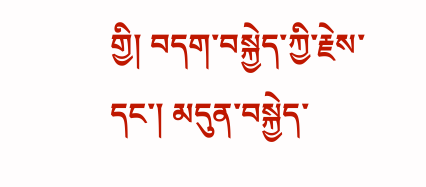གྱི། བདག་བསྐྱེད་ཀྱི་རྗེས་དང་། མདུན་བསྐྱེད་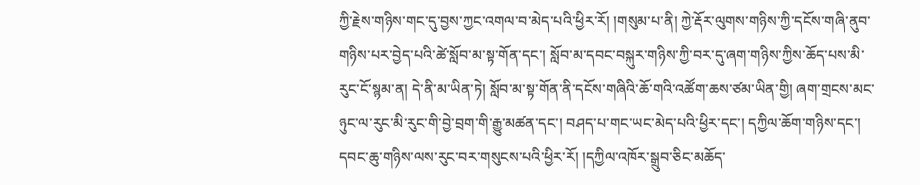ཀྱི་རྗེས་གཉིས་གང་དུ་བྱས་ཀྱང་འགལ་བ་མེད་པའི་ཕྱིར་རོ། །གསུམ་པ་ནི། ཀྱེ་རྡོར་ལུགས་གཉིས་ཀྱི་དངོས་གཞི་ནུབ་གཉིས་པར་བྱེད་པའི་ཚེ་སློབ་མ་སྟ་གོན་དང་། སློབ་མ་དབང་བསྐུར་གཉིས་ཀྱི་བར་དུ་ཞག་གཉིས་ཀྱིས་ཆོད་པས་མི་རུང་ངོ་སྙམ་ན། དེ་ནི་མ་ཡིན་ཏེ། སློབ་མ་སྟ་གོན་ནི་དངོས་གཞིའི་ཆོ་གའི་འཚོག་ཆས་ཙམ་ཡིན་གྱི། ཞག་གྲངས་མང་ཉུང་ལ་རུང་མི་རུང་གི་བྱེ་བྲག་གི་རྒྱུ་མཚན་དང་། བཤད་པ་གང་ཡང་མེད་པའི་ཕྱིར་དང་། དཀྱིལ་ཆོག་གཉིས་དང་། དབང་ཆུ་གཉིས་ལས་རུང་བར་གསུངས་པའི་ཕྱིར་རོ། །དཀྱིལ་འཁོར་སྒྲུབ་ཅིང་མཆོད་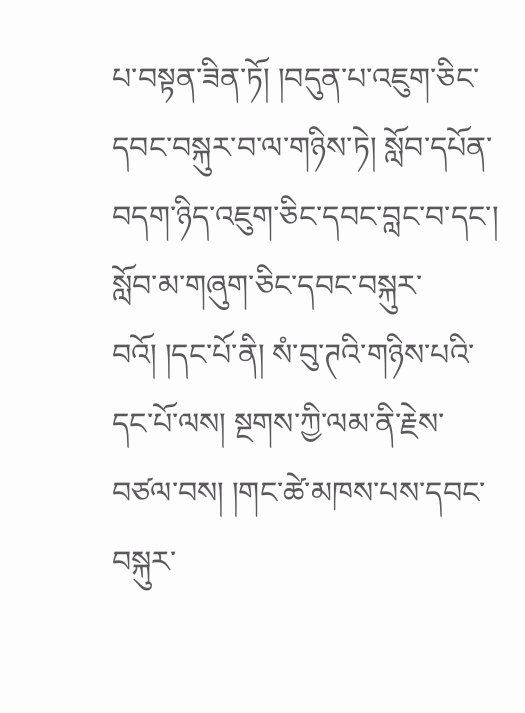པ་བསྟན་ཟིན་ཏོ། །བདུན་པ་འཇུག་ཅིང་དབང་བསྐུར་བ་ལ་གཉིས་ཏེ། སློབ་དཔོན་བདག་ཉིད་འཇུག་ཅིང་དབང་བླང་བ་དང་། སློབ་མ་གཞུག་ཅིང་དབང་བསྐུར་བའོ། །དང་པོ་ནི། སཾ་བུ་ཊའི་གཉིས་པའི་དང་པོ་ལས། སྔགས་ཀྱི་ལམ་ནི་རྗེས་བཙལ་བས། །གང་ཚེ་མཁས་པས་དབང་བསྐུར་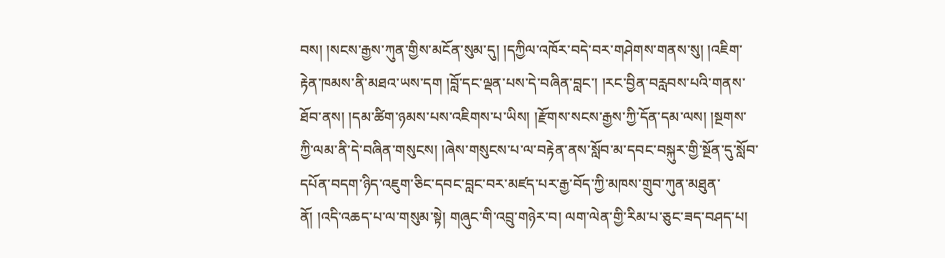བས། །སངས་རྒྱས་ཀུན་གྱིས་མངོན་སུམ་དུ། །དཀྱིལ་འཁོར་བདེ་བར་གཤེགས་གནས་སུ། །འཇིག་རྟེན་ཁམས་ནི་མཐའ་ཡས་དག །བློ་དང་ལྡན་པས་དེ་བཞིན་བླང་། །རང་བྱིན་བརླབས་པའི་གནས་ཐོབ་ནས། །དམ་ཚིག་ཉམས་པས་འཇིགས་པ་ཡིས། །རྫོགས་སངས་རྒྱས་ཀྱི་དོན་དམ་ལས། །སྔགས་ཀྱི་ལམ་ནི་དེ་བཞིན་གསུངས། །ཞེས་གསུངས་པ་ལ་བརྟེན་ནས་སློབ་མ་དབང་བསྐུར་གྱི་སྔོན་དུ་སློབ་དཔོན་བདག་ཉིད་འཇུག་ཅིང་དབང་བླང་བར་མཛད་པར་རྒྱ་བོད་ཀྱི་མཁས་གྲུབ་ཀུན་མཐུན་ནོ། །འདི་འཆད་པ་ལ་གསུམ་སྟེ། གཞུང་གི་འབྲུ་གཉེར་བ། ལག་ལེན་གྱི་རིམ་པ་ཅུང་ཟད་བཤད་པ།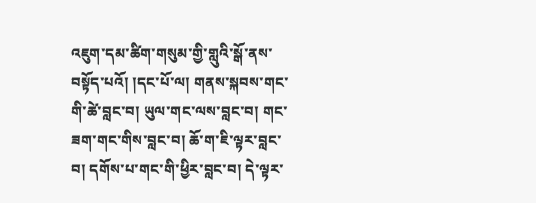འཇུག་དམ་ཚིག་གསུམ་གྱི་གླུའི་སྒོ་ནས་བསྟོད་པའོ། །དང་པོ་ལ། གནས་སྐབས་གང་གི་ཚེ་བླང་བ། ཡུལ་གང་ལས་བླང་བ། གང་ཟག་གང་གིས་བླང་བ། ཆོ་ག་ཇི་ལྟར་བླང་བ། དགོས་པ་གང་གི་ཕྱིར་བླང་བ། དེ་ལྟར་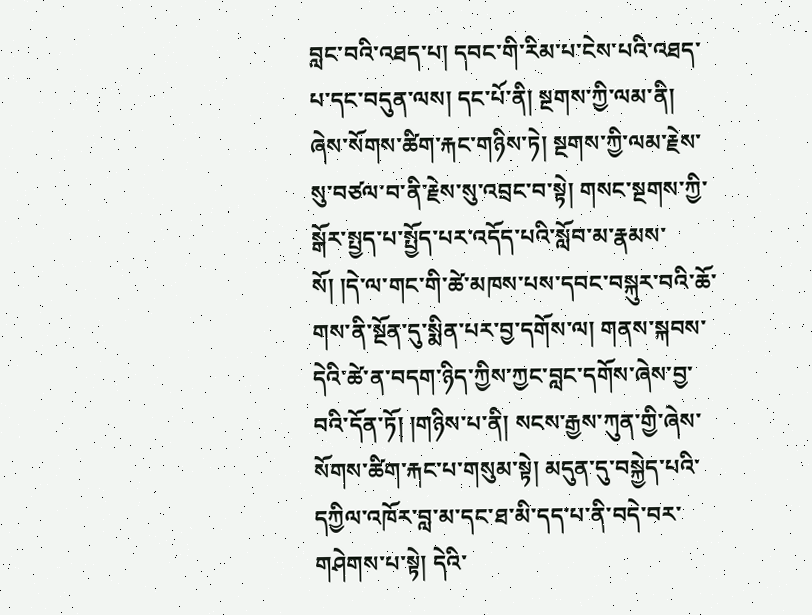བླང་བའི་འཐད་པ། དབང་གི་རིམ་པ་ངེས་པའི་འཐད་པ་དང་བདུན་ལས། དང་པོ་ནི། སྔགས་ཀྱི་ལམ་ནི། ཞེས་སོགས་ཚིག་རྐང་གཉིས་ཏེ། སྔགས་ཀྱི་ལམ་རྗེས་སུ་བཙལ་བ་ནི་རྗེས་སུ་འབྲང་བ་སྟེ། གསང་སྔགས་ཀྱི་སྒོར་སྤྱད་པ་སྤྱོད་པར་འདོད་པའི་སློབ་མ་རྣམས་སོ། །དེ་ལ་གང་གི་ཚེ་མཁས་པས་དབང་བསྐུར་བའི་ཆོ་གས་ནི་སྔོན་དུ་སྨིན་པར་བྱ་དགོས་ལ། གནས་སྐབས་དེའི་ཚེ་ན་བདག་ཉིད་ཀྱིས་ཀྱང་བླང་དགོས་ཞེས་བྱ་བའི་དོན་ཏོ། །གཉིས་པ་ནི། སངས་རྒྱས་ཀུན་གྱི་ཞེས་སོགས་ཚིག་རྐང་པ་གསུམ་སྟེ། མདུན་དུ་བསྐྱེད་པའི་དཀྱིལ་འཁོར་བླ་མ་དང་ཐ་མི་དད་པ་ནི་བདེ་བར་གཤེགས་པ་སྟེ། དེའི་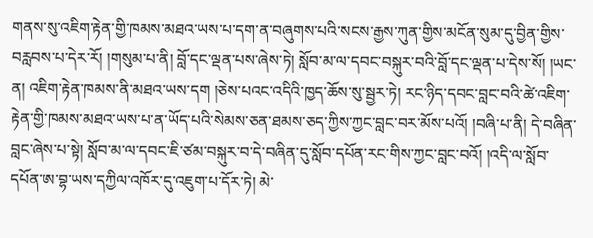གནས་སུ་འཇིག་རྟེན་གྱི་ཁམས་མཐའ་ཡས་པ་དག་ན་བཞུགས་པའི་སངས་རྒྱས་ཀུན་གྱིས་མངོན་སུམ་དུ་བྱིན་གྱིས་བརླབས་པ་དེར་རོ། །གསུམ་པ་ནི། བློ་དང་ལྡན་པས་ཞེས་ཏེ། སློབ་མ་ལ་དབང་བསྐུར་བའི་བློ་དང་ལྡན་པ་དེས་སོ། །ཡང་ན། འཇིག་རྟེན་ཁམས་ནི་མཐའ་ཡས་དག །ཅེས་པའང་འདིའི་ཁྱད་ཆོས་སུ་སྦྱར་ཏེ། རང་ཉིད་དབང་བླང་བའི་ཚེ་འཇིག་རྟེན་གྱི་ཁམས་མཐའ་ཡས་པ་ན་ཡོད་པའི་སེམས་ཅན་ཐམས་ཅད་ཀྱིས་ཀྱང་བླང་བར་མོས་པའོ། །བཞི་པ་ནི། དེ་བཞིན་བླང་ཞེས་པ་སྟེ། སློབ་མ་ལ་དབང་ཇི་ཙམ་བསྐུར་བ་དེ་བཞིན་དུ་སློབ་དཔོན་རང་གིས་ཀྱང་བླང་བའོ། །འདི་ལ་སློབ་དཔོན་ཨ་བྷ་ཡས་དཀྱིལ་འཁོར་དུ་འཇུག་པ་དོར་ཏེ། མེ་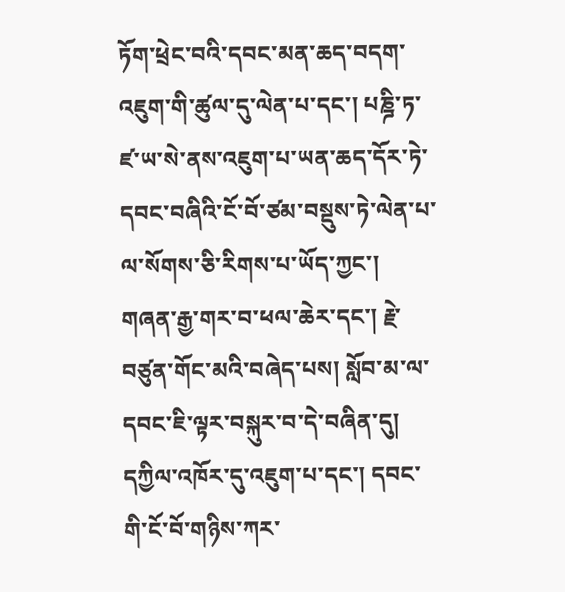ཏོག་ཕྲེང་བའི་དབང་མན་ཆད་བདག་འཇུག་གི་ཚུལ་དུ་ལེན་པ་དང་། པཎྜི་ཏ་ཛ་ཡ་སེ་ནས་འཇུག་པ་ཡན་ཆད་དོར་ཏེ་དབང་བཞིའི་ངོ་བོ་ཙམ་བསྡུས་ཏེ་ལེན་པ་ལ་སོགས་ཅི་རིགས་པ་ཡོད་ཀྱང་། གཞན་རྒྱ་གར་བ་ཕལ་ཆེར་དང་། རྗེ་བཙུན་གོང་མའི་བཞེད་པས། སློབ་མ་ལ་དབང་ཇི་ལྟར་བསྐུར་བ་དེ་བཞིན་དུ། དཀྱིལ་འཁོར་དུ་འཇུག་པ་དང་། དབང་གི་ངོ་བོ་གཉིས་ཀར་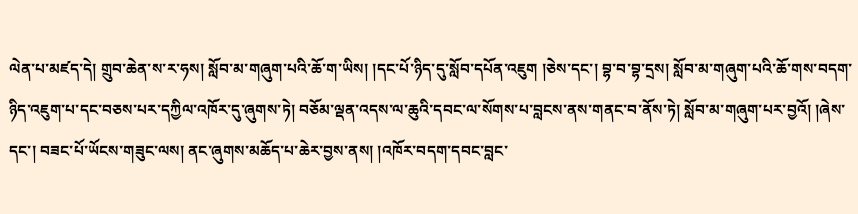ལེན་པ་མཛད་དེ། གྲུབ་ཆེན་ས་ར་ཧས། སློབ་མ་གཞུག་པའི་ཆོ་ག་ཡིས། །དང་པོ་ཉིད་དུ་སློབ་དཔོན་འཇུག །ཅེས་དང་། བྷ་བ་བྷ་དྲས། སློབ་མ་གཞུག་པའི་ཆོ་གས་བདག་ཉིད་འཇུག་པ་དང་བཅས་པར་དཀྱིལ་འཁོར་དུ་ཞུགས་ཏེ། བཅོམ་ལྡན་འདས་ལ་ཆུའི་དབང་ལ་སོགས་པ་བླངས་ནས་གནང་བ་ནོས་ཏེ། སློབ་མ་གཞུག་པར་བྱའོ། །ཞེས་དང་། བཟང་པོ་ཡོངས་གཟུང་ལས། ནང་ཞུགས་མཆོད་པ་ཆེར་བྱས་ནས། །འཁོར་བདག་དབང་བླང་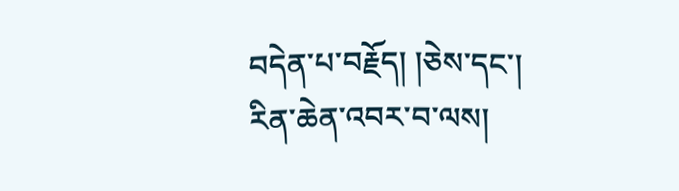བདེན་པ་བརྗོད། །ཅེས་དང་། རིན་ཆེན་འབར་བ་ལས།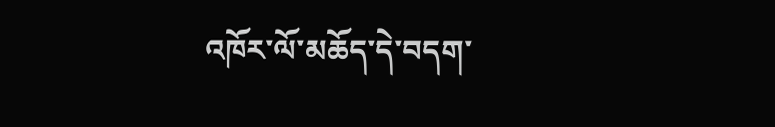འཁོར་ལོ་མཆོད་དེ་བདག་